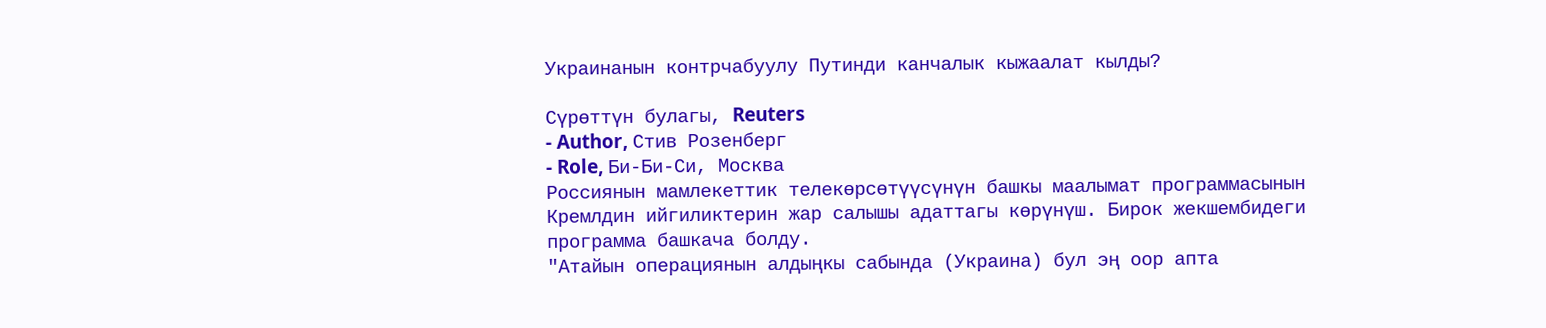Украинанын контрчабуулу Путинди канчалык кыжаалат кылды?

Сүрөттүн булагы, Reuters
- Author, Стив Розенберг
- Role, Би-Би-Си, Москва
Россиянын мамлекеттик телекөрсөтүүсүнүн башкы маалымат программасынын Кремлдин ийгиликтерин жар салышы адаттагы көрүнүш. Бирок жекшембидеги программа башкача болду.
"Атайын операциянын алдыңкы сабында (Украина) бул эң оор апта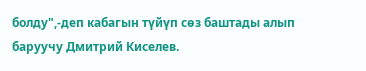болду",-деп кабагын түйүп сөз баштады алып баруучу Дмитрий Киселев.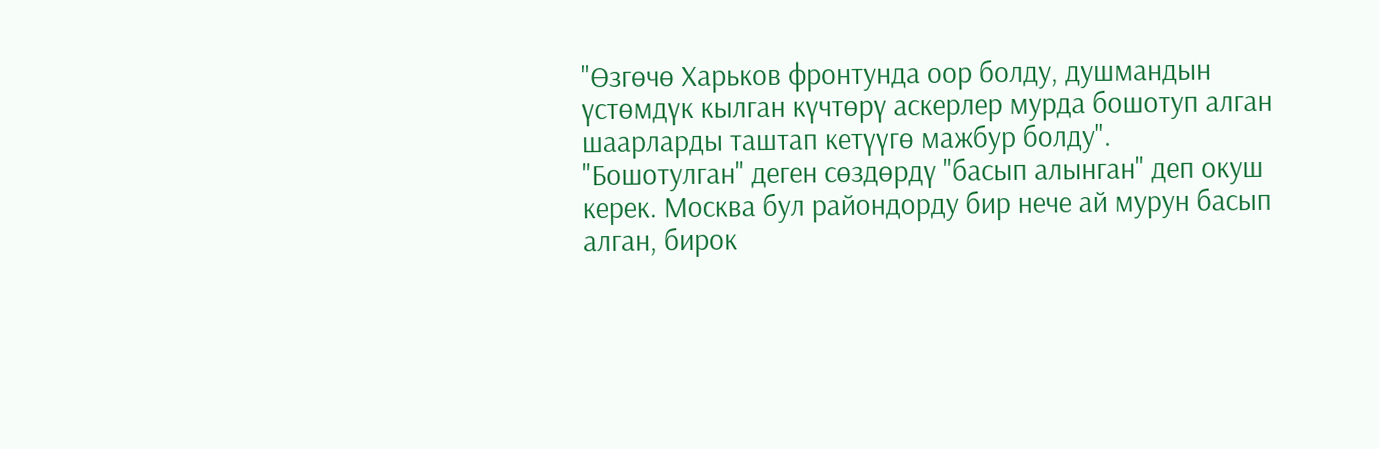"Өзгөчө Харьков фронтунда оор болду, душмандын үстөмдүк кылган күчтөрү аскерлер мурда бошотуп алган шаарларды таштап кетүүгө мажбур болду".
"Бошотулган" деген сөздөрдү "басып алынган" деп окуш керек. Москва бул райондорду бир нече ай мурун басып алган, бирок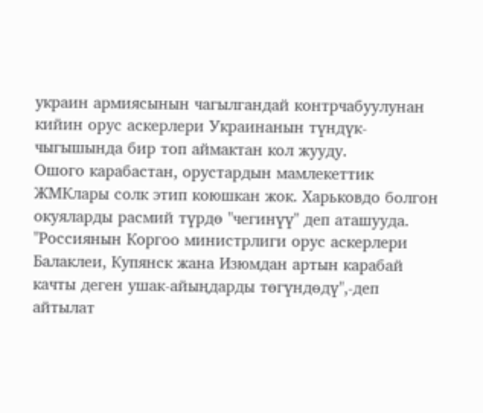украин армиясынын чагылгандай контрчабуулунан кийин орус аскерлери Украинанын түндүк-чыгышында бир топ аймактан кол жууду.
Ошого карабастан, орустардын мамлекеттик ЖМКлары солк этип коюшкан жок. Харьковдо болгон окуяларды расмий түрдө "чегинүү" деп аташууда.
"Россиянын Коргоо министрлиги орус аскерлери Балаклеи, Купянск жана Изюмдан артын карабай качты деген ушак-айыңдарды төгүндөдү",-деп айтылат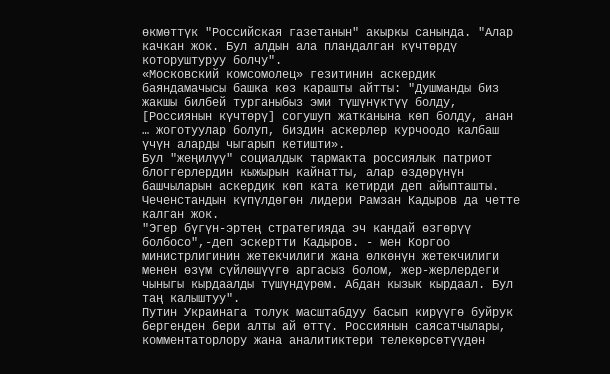өкмөттүк "Российская газетанын" акыркы санында. "Алар качкан жок. Бул алдын ала пландалган күчтөрдү которуштуруу болчу".
«Московский комсомолец» гезитинин аскердик баяндамачысы башка көз карашты айтты: "Душманды биз жакшы билбей турганыбыз эми түшүнүктүү болду, [Россиянын күчтөрү] согушуп жатканына көп болду, анан … жоготуулар болуп, биздин аскерлер курчоодо калбаш үчүн аларды чыгарып кетишти».
Бул "жеңилүү" социалдык тармакта россиялык патриот блоггерлердин кыжырын кайнатты, алар өздөрүнүн башчыларын аскердик көп ката кетирди деп айыпташты.
Чеченстандын күпүлдөгөн лидери Рамзан Кадыров да четте калган жок.
"Эгер бүгүн-эртең стратегияда эч кандай өзгөрүү болбосо",-деп эскертти Кадыров. - мен Коргоо министрлигинин жетекчилиги жана өлкөнүн жетекчилиги менен өзүм сүйлөшүүгө аргасыз болом, жер-жерлердеги чыныгы кырдаалды түшүндүрөм. Абдан кызык кырдаал. Бул таң калыштуу".
Путин Украинага толук масштабдуу басып кирүүгө буйрук бергенден бери алты ай өттү. Россиянын саясатчылары, комментаторлору жана аналитиктери телекөрсөтүүдөн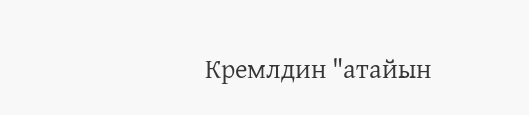Кремлдин "атайын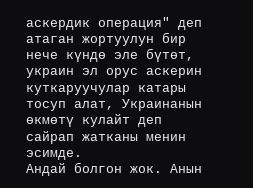аскердик операция" деп атаган жортуулун бир нече күндө эле бүтөт, украин эл орус аскерин куткаруучулар катары тосуп алат, Украинанын өкмөтү кулайт деп сайрап жатканы менин эсимде.
Андай болгон жок. Анын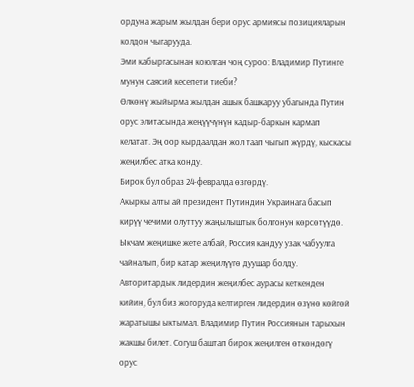ордуна жарым жылдан бери орус армиясы позицияларын колдон чыгарууда.
Эми кабыргасынан коюлган чоң суроо: Владимир Путинге мунун саясий кесепети тиеби?
Өлкөнү жыйырма жылдан ашык башкаруу убагында Путин орус элитасында жеңүүчүнүн кадыр-баркын кармап келатат. Эң оор кырдаалдан жол таап чыгып жүрдү, кыскасы жеңилбес атка конду.
Бирок бул образ 24-февралда өзгөрдү.
Акыркы алты ай президент Путиндин Украинага басып кирүү чечими олуттуу жаңылыштык болгонун көрсөтүүдө. Ыкчам жеңишке жете албай, Россия кандуу узак чабуулга чайналып, бир катар жеңилүүгө дуушар болду.
Авторитардык лидердин жеңилбес аурасы кеткенден кийин, бул биз жогоруда келтирген лидердин өзүнө көйгөй жаратышы ыктымал. Владимир Путин Россиянын тарыхын жакшы билет. Согуш баштап бирок жеңилген өткөндөгү орус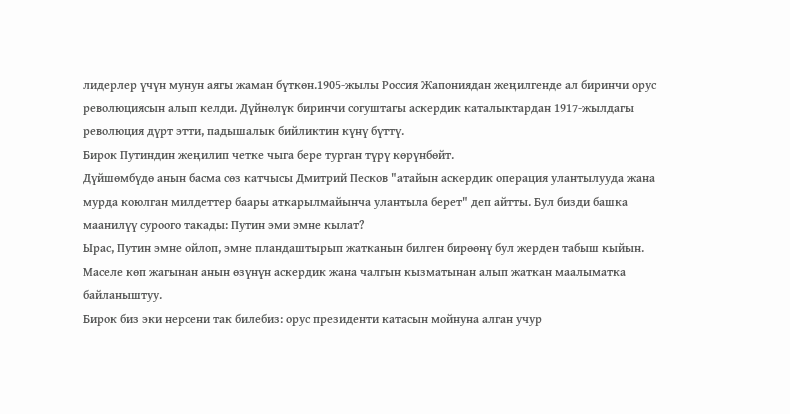лидерлер үчүн мунун аягы жаман бүткөн.1905-жылы Россия Жапониядан жеңилгенде ал биринчи орус революциясын алып келди. Дүйнөлүк биринчи согуштагы аскердик каталыктардан 1917-жылдагы революция дүрт этти, падышалык бийликтин күнү бүттү.
Бирок Путиндин жеңилип четке чыга бере турган түрү көрүнбөйт.
Дүйшөмбүдө анын басма сөз катчысы Дмитрий Песков "атайын аскердик операция улантылууда жана мурда коюлган милдеттер баары аткарылмайынча улантыла берет" деп айтты. Бул бизди башка маанилүү суроого такады: Путин эми эмне кылат?
Ырас, Путин эмне ойлоп, эмне пландаштырып жатканын билген бирөөнү бул жерден табыш кыйын. Маселе көп жагынан анын өзүнүн аскердик жана чалгын кызматынан алып жаткан маалыматка байланыштуу.
Бирок биз эки нерсени так билебиз: орус президенти катасын мойнуна алган учур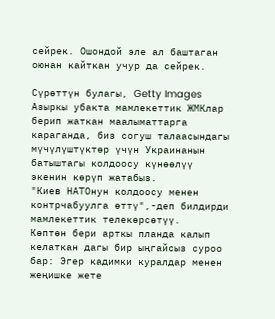сейрек. Ошондой эле ал баштаган оюнан кайткан учур да сейрек.

Сүрөттүн булагы, Getty Images
Азыркы убакта мамлекеттик ЖМКлар берип жаткан маалыматтарга караганда, биз согуш талаасындагы мүчүлүштүктөр үчүн Украинанын батыштагы колдоосу күнөөлүү экенин көрүп жатабыз.
"Киев НАТОнун колдоосу менен контрчабуулга өттү",-деп билдирди мамлекеттик телекөрсөтүү.
Көптөн бери арткы планда калып келаткан дагы бир ыңгайсыз суроо бар: Эгер кадимки куралдар менен жеңишке жете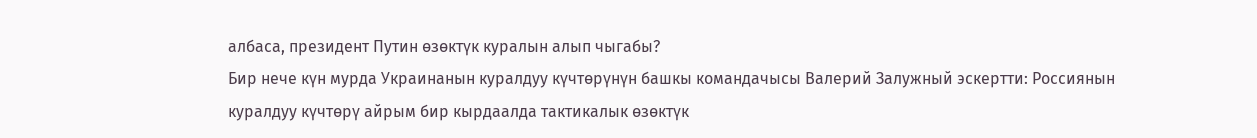албаса, президент Путин өзөктүк куралын алып чыгабы?
Бир нече күн мурда Украинанын куралдуу күчтөрүнүн башкы командачысы Валерий Залужный эскертти: Россиянын куралдуу күчтөрү айрым бир кырдаалда тактикалык өзөктүк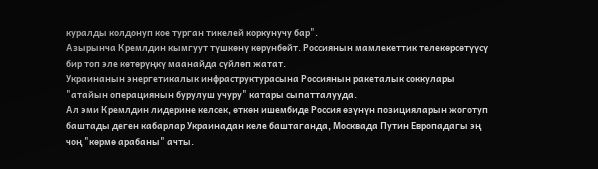куралды колдонуп кое турган тикелей коркунучу бар".
Азырынча Кремлдин кымгуут түшкөнү көрүнбөйт. Россиянын мамлекеттик телекөрсөтүүсү бир топ эле көтөрүңкү маанайда сүйлөп жатат.
Украинанын энергетикалык инфраструктурасына Россиянын ракеталык соккулары "атайын операциянын бурулуш учуру" катары сыпатталууда.
Ал эми Кремлдин лидерине келсек, өткөн ишембиде Россия өзүнүн позицияларын жоготуп баштады деген кабарлар Украинадан келе баштаганда, Москвада Путин Европадагы эң чоң "көрмө арабаны" ачты.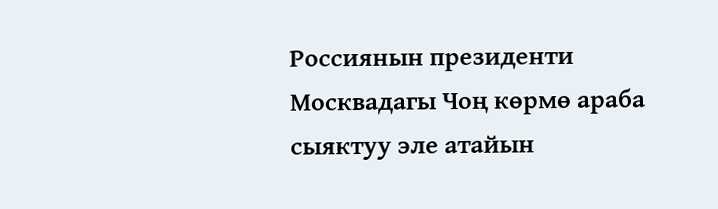Россиянын президенти Москвадагы Чоң көрмө араба сыяктуу эле атайын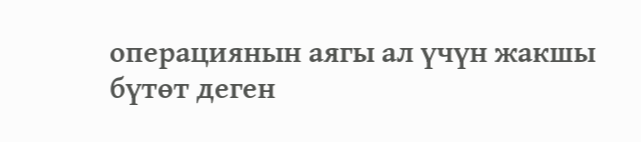операциянын аягы ал үчүн жакшы бүтөт деген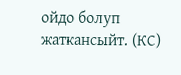ойдо болуп жаткансыйт. (КС)